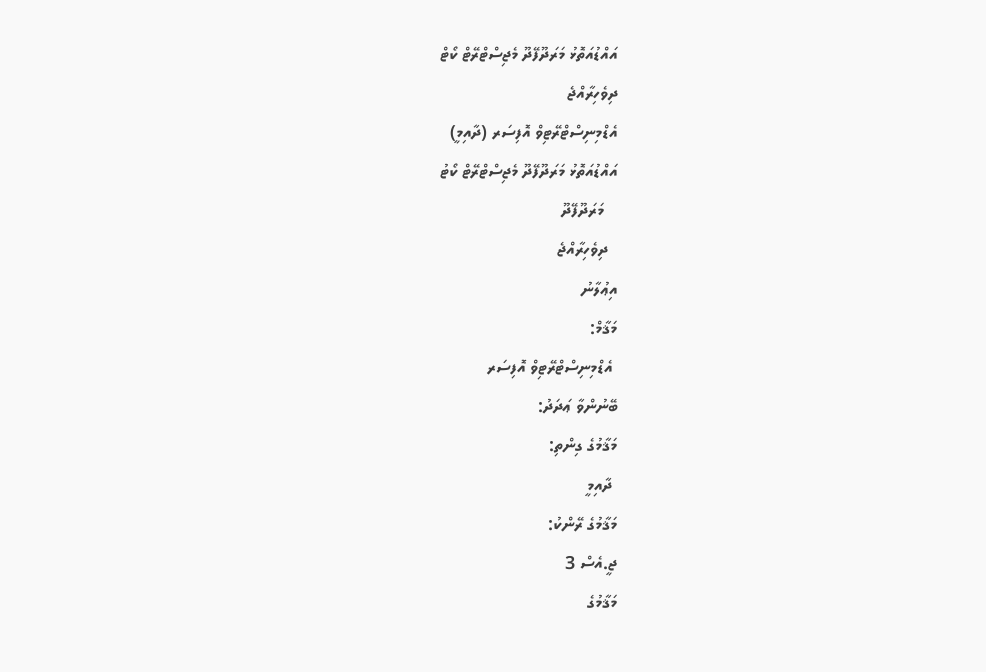އައްޑުއަތޮޅު މަރަދޫފޭދޫ މެޖިސްޓްރޭޓް ކޯޓް
ދިވެހިރާއްޖެ
އެޑްމިނިސްޓްރޭޓިވް އޮފިސަރ (ދާއިމީ)
އައްޑުއަތޮޅު މަރަދޫފޭދޫ މެޖިސްޓްރޭޓް ކޯޓު
   މަރަދޫފޭދޫ
  ދިވެހިރާއްޖެ
އިޢުލާނު
މަޤާމް:
 އެޑްމިނިސްޓްރޭޓިވް އޮފިސަރ
ބޭނުންވާ ޢަދަދު:
މަޤާމުގެ ގިންތި:
 ދާއިމީ
މަޤާމުގެ ރޭންކު:
ޖީ.އެސް 3
މަޤާމުގެ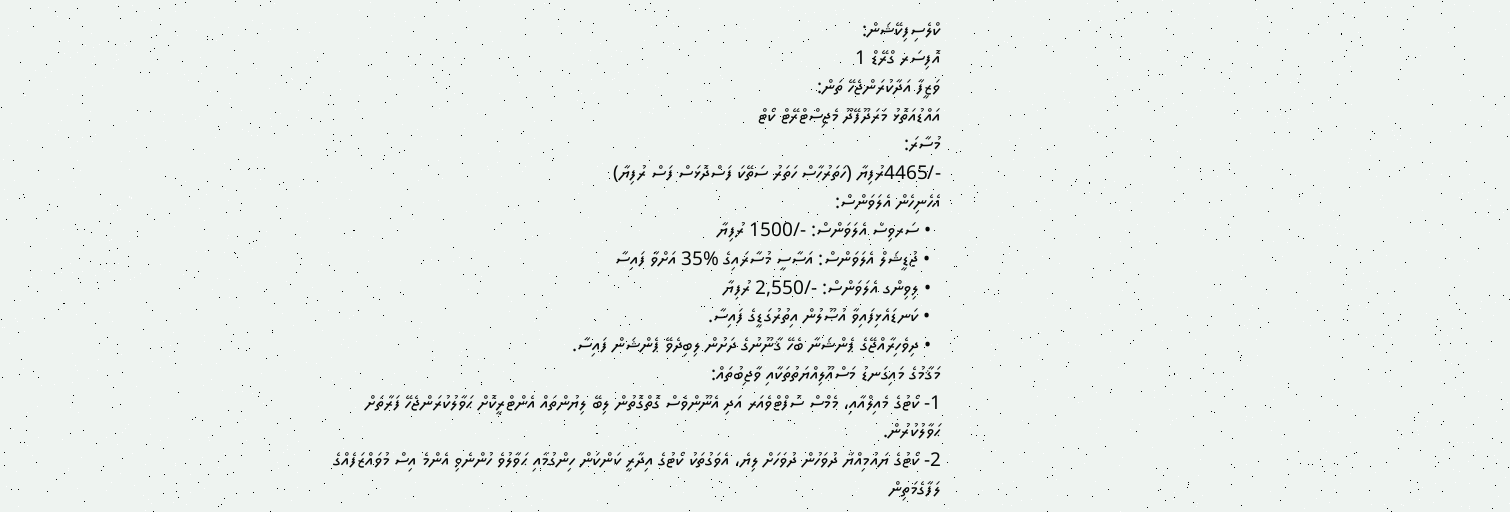ކްލެސިފިކޭޝަން:
އޮފިސަރ ގްރޭޑް 1
ވަޒީފާ އަދާކުރަންޖެހޭ ތަން:
އައްޑުއަތޮޅު މަރަދޫފޭދޫ މެޖިސްޓްރޭޓް ކޯޓް
މުސާރަ:
-/4465ރުފިޔާ (ހަތަރުހާސް ހަތަރު ސަތޭކަ ފަސްދޮޅަސް ފަސް ރުފިޔާ)
އެހެނިހެން އެލަވަންސް:
  • ސަރވިސް އެލަވަންސް: -/1500 ރުފިޔާ
  • ޖުޑީޝަލް އެލަވަންސް: އަސާސީ މުސާރައިގެ %35 އަށްވާ ފައިސާ
  • ލިވިންގ އެލަވަންސް: -/2,550 ރުފިޔާ
  • ކަނޑައެޅިފައިވާ އުޞޫލުން އިތުރުގަޑީގެ ފައިސާ.
  • ދިވެހިރާއްޖޭގެ ޕެންޝަނާ ބެހޭ ޤާނޫނުގެ ދަށުން ލިބިދެވޭ ޕެންޝަން ފައިސާ.
މަޤާމުގެ މައިގަނޑު މަސްއޫލިއްޔަތުތަކާއި ވާޖިބުތައް:
1- ކޯޓުގެ މެއިލްއާއި، މެމްސް ސޮފްޓްވެއަރ އަދި އެނޫންވެސް ގޮތްގޮތުން ލިބޭ ލިޔުންތައް އެންޓްރީކޮށް ޙަވާލުކުރަންޖެހޭ ފަރާތަށް ޙަވާލުކުރުން.
2- ކޯޓުގެ ޔައުމިއްޔާ ދުވަހުން ދުވަހަށް ލިޔެ، އެވަގުތަކު ކޯޓުގެ އިދާރީ ކަންކަން ހިންގުމާއި ޙަވާލުވެ ހުންނެވި އެންމެ އިސް މުވައްޒަފެއްގެ ލަފާގެމަތިން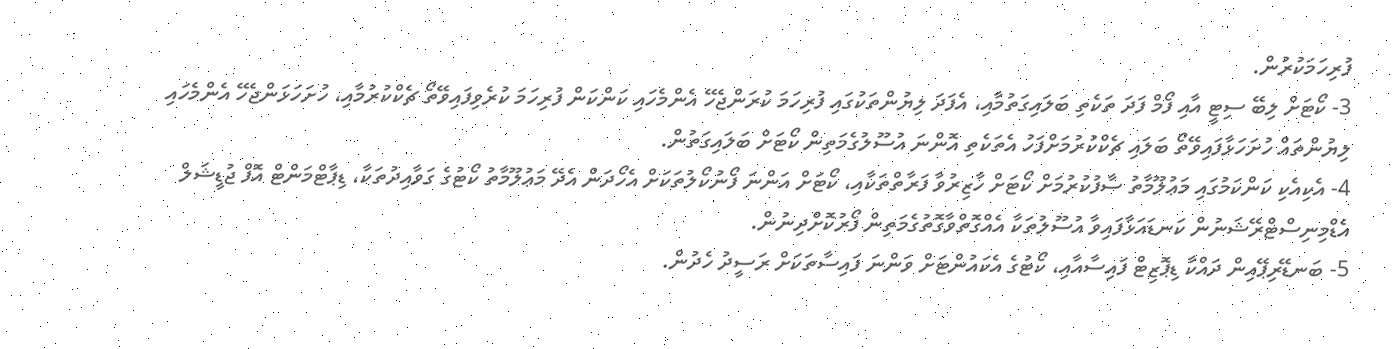ފުރިހަމަކުރުން.
3- ކޯޓަށް ލިބޭ ސިޓީ އާއި ފޯމް ފަދަ ތަކެތި ބަލައިގަތުމާއި، އެފަދަ ލިޔުންތަކުގައި ފުރިހަމަ ކުރަންޖެހޭ އެންމެހައި ކަންކަން ފުރިހަމަ ކުރެވިފައިވޭތޯ ޗެކްކުރުމާއި، ހުށަހަޅަންޖެހޭ އެންމެހައި ލިޔުންތައް ހުށަހަޅާފައިވޭތޯ ބަލައި ޗެކްކުރުމަށްފަހު އެތަކެތި އޮންނަ އުސޫލުގެމަތިން ކޯޓަށް ބަލައިގަތުން.
4- އެކިއެކި ކަންކަމުގައި މަޢުލޫމާތު ސާފުކުރުމަށް ކޯޓަށް ހާޒިރުވާ ފަރާތްތަކާއި، ކޯޓަށް އަންނަ ފޯނުކޯލުތަކަށް އެހޯދަން އެދޭ މަޢުލޫމާތު ކޯޓުގެ ގަވާއިދުތަކާ، ޑިޕާޓްމަންޓް އޮފް ޖުޑީޝަލް އެޑްމިނިސްޓްރޭޝަނުން ކަނޑައަޅާފައިވާ އުސޫލުތަކާ އެއްގޮތްވާގޮތުގެމަތިން ފޯރުކޮށްދިނުން.
5- ބަނޑޭރިޕޭއިން ދައްކާ ޑިޕޮޒިޓް ފައިސާއާއި، ކޯޓުގެ އެކައުންޓަށް ވަންނަ ފައިސާތަކަށް ރަސީދު ހެދުން.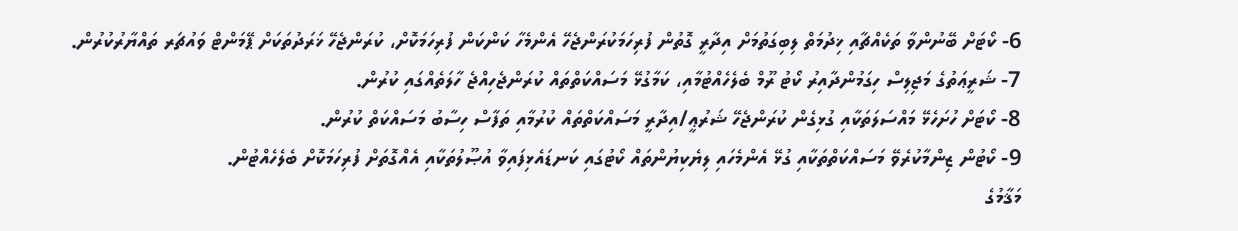6- ކޯޓަށް ބޭނުންވާ ތަކެއްޗާއި ޚިދުމަތް ލިބިގަތުމަށް އިދާރީ ގޮތުން ފުރިހަމަކުރަންޖެހޭ އެންމެހާ ކަންކަން ފުރިހަމަކޮށް، ކުރަންޖެހޭ ޚަރަދުތަކަށް ޕޭމަންޓް ވައުޗަރ ތައްޔާރުކުރުން.
7- ޝަރީޢަތުގެ މަޖިލިސް ހިގަމުންދާއިރު ކޯޓު ރޫމް ބެލެހެއްޓުމާއި، ކަމާގުޅޭ މަސައްކަތްތައް ކުރަންޖެހިއްޖެ ހާލަތެއްގައި ކުރުން.
8- ކޯޓަށް ހުށަހެޅޭ މައްސަލަތަކާއި ގުޅިގެން ކުރަންޖެހޭ ޝަރުޢީ/އިދާރީ މަސައްކަތްތައް ކުރުމާއި ތަފާސް ހިސާބު މަސައްކަތް ކުރުން.
9- ކޯޓުން ޒިންމާކުރެވޭ މަސައްކަތްތަކާއި ގުޅޭ އެންމެހައި ލިޔެކިޔުންތައް ކޯޓުގައި ކަނޑައެޅިފައިވާ އުޞޫލުތަކާއި އެއްގޮތަށް ފުރިހަމަކޮށް ބެލެހެއްޓުން.
މަޤާމުގެ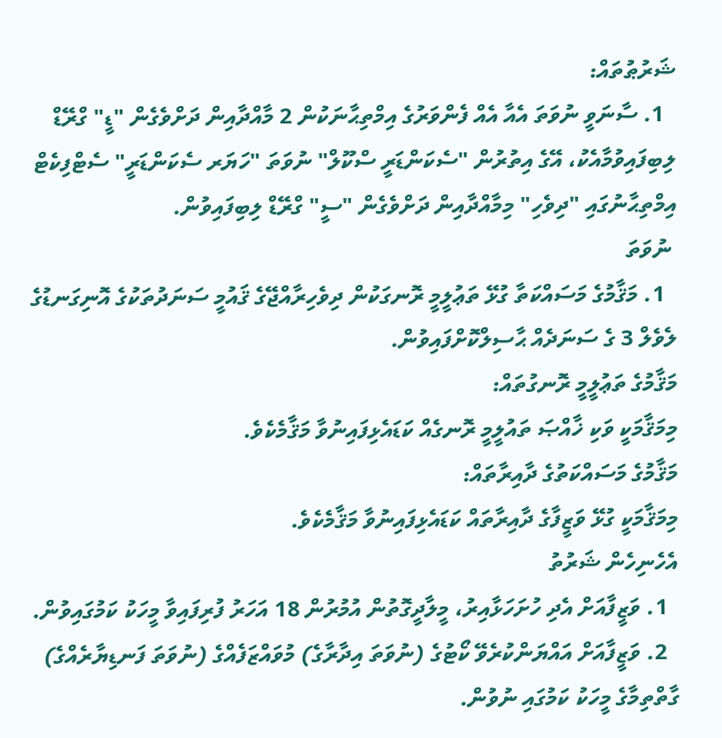ޝަރުޠުތައް:
  1. ސާނަވީ ނުވަތަ އެއާ އެއް ފެންވަރުގެ އިމްތިޙާނަކުން 2 މާއްދާއިން ދަށްވެގެން "ޑީ" ގްރޭޑް ލިބިފައިވުމާއެކު، އޭގެ އިތުރުން "ސެކަންޑަރީ ސްކޫލް" ނުވަތަ "ހަޔަރ ސެކަންޑަރީ" ސެޓްފިކެޓް އިމްތިޙާނުގައި "ދިވެހި" މިމާއްދާއިން ދަށްވެގެން "ސީ" ގްރޭޑް ލިބިފައިވުން.
 ނުވަތަ
  1. މަޤާމުގެ މަސައްކަތާ ގުޅޭ ތަޢުލީމީ ރޮނގަކުން ދިވެހިރާއްޖޭގެ ޤައުމީ ސަނަދުތަކުގެ އޮނިގަނޑުގެ ލެވެލް 3 ގެ ސަނަދެއް ޙާސިލްކޮށްފައިވުން.
މަޤާމުގެ ތަޢުލީމީ ރޮނގުތައް:
މިމަޤާމަކީ ވަކި ޚާއްޞަ ތައުލީމީ ރޮނގެއް ކަޑައެޅިފައިނުވާ މަޤާމެކެވެ.
މަޤާމުގެ މަސައްކަތުގެ ދާއިރާތައް:
މިމަޤާމަކީ ގުޅޭ ވަޒީފާގެ ދާއިރާތައް ކަޑައެޅިފައިނުވާ މަޤާމެކެވެ.
އެހެނިހެން ޝަރުތު
  1. ވަޒީފާއަށް އެދި ހުށަހަޅާއިރު، މީލާދީގޮތުން އުމުރުން 18 އަހަރު ފުރިފައިވާ މީހަކު ކަމުގައިވުން.
  2. ވަޒީފާއަށް އައްޔަންކުރެވޭ ކޯޓުގެ (ނުވަތަ އިދާރާގެ) މުވައްޒަފެއްގެ (ނުވަތަ ފަނޑިޔާރެއްގެ) ގާތްތިމާގެ މީހަކު ކަމުގައި ނުވުން.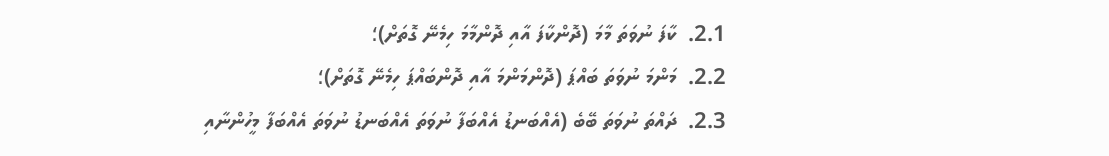2.1.  ކާފަ ނުވަތަ މާމަ (ދޮންކާފަ އާއި ދޮންމާމަ ހިމެނޭ ގޮތަށް)؛
2.2.  މަންމަ ނުވަތަ ބައްޕަ (ދޮންމަންމަ އާއި ދޮންބައްޕަ ހިމެނޭ ގޮތަށް)؛
2.3.  ދައްތަ ނުވަތަ ބޭބެ (އެއްބަނޑު އެއްބަފާ ނުވަތަ އެއްބަނޑު ނުވަތަ އެއްބަފާ މީހުންނާއި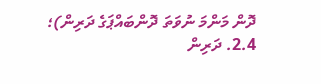ދޮން މަންމަ ނުވަތަ ދޮންބައްޕަގެ ދަރިން)؛
2.4. ދަރިން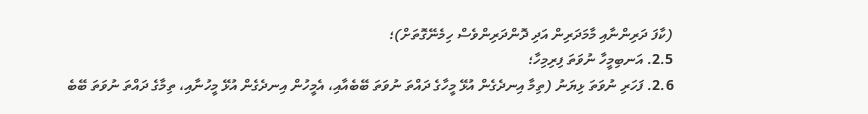(ކާފަ ދަރިންނާއި މާމަދަރިން އަދި ދޮންދަރިންވެސް ހިމެނޭގޮތަށް)؛
2.5. އަނބިމީހާ ނުވަތަ ފިރިމިހާ؛
2.6. ފަހަރި ނުވަތަ ޅިޔަނު (ތިމާ އިނދެގެން އުޅޭ މީހާގެ ދައްތަ ނުވަތަ ބޭބެއާއި، އެމީހުން އިނދެގެން އުޅޭ މީހުނާއި، ތިމާގެ ދައްތަ ނުވަތަ ބޭބެ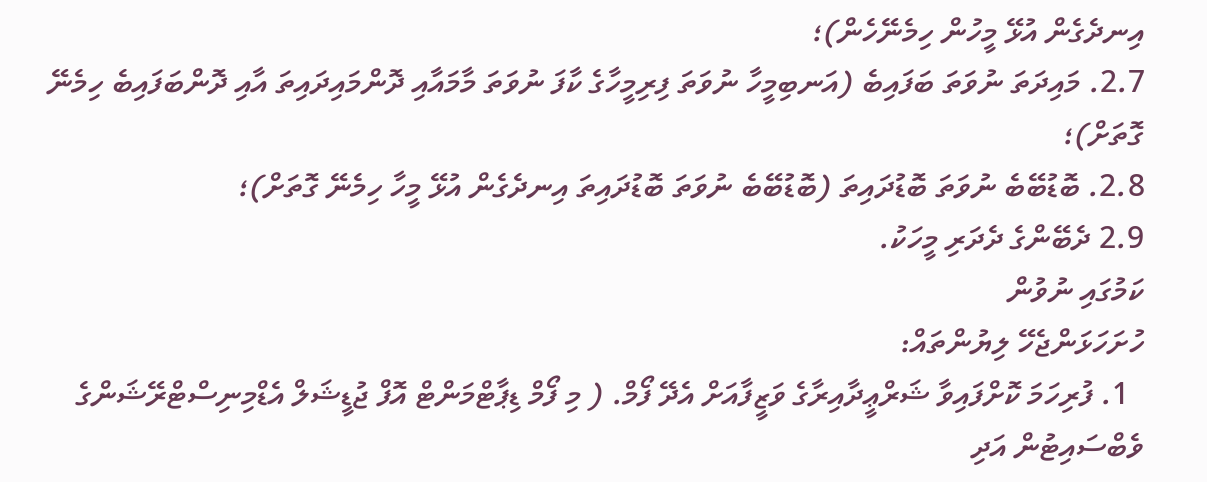އިނދެގެން އުޅޭ މީހުން ހިމެނޭހެން)؛
2.7. މައިދަތަ ނުވަތަ ބަފައިބެ (އަނބިމީހާ ނުވަތަ ފިރިމީހާގެ ކާފަ ނުވަތަ މާމައާއި ދޮންމައިދައިތަ އާއި ދޮންބަފައިބެ ހިމެނޭ ގޮތަށް)؛
2.8. ބޮޑުބޭބެ ނުވަތަ ބޮޑުދައިތަ (ބޮޑުބޭބެ ނުވަތަ ބޮޑުދައިތަ އިނދެގެން އުޅޭ މީހާ ހިމެނޭ ގޮތަށް)؛
2.9 ދެބޭންގެ ދެދަރި މީހަކު.
ކަމުގައި ނުވުން
ހުށަހަޅަންޖެހޭ ލިޔުންތައް:
  1. ފުރިހަމަ ކޮށްފައިވާ ޝަރްޢީދާއިރާގެ ވަޒީފާއަށް އެދޭ ފޯމް. ( މި ފޯމް ޑިޕާޓްމަންޓް އޮފް ޖުޑީޝަލް އެޑްމިނިސްޓްރޭޝަންގެ ވެބްސައިޓުން އަދި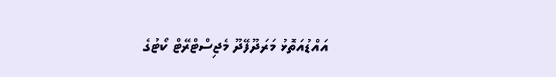އައްޑުއަތޮޅު މަރަދޫފޭދޫ މެޖިސްޓްރޭޓް ކޯޓުގެ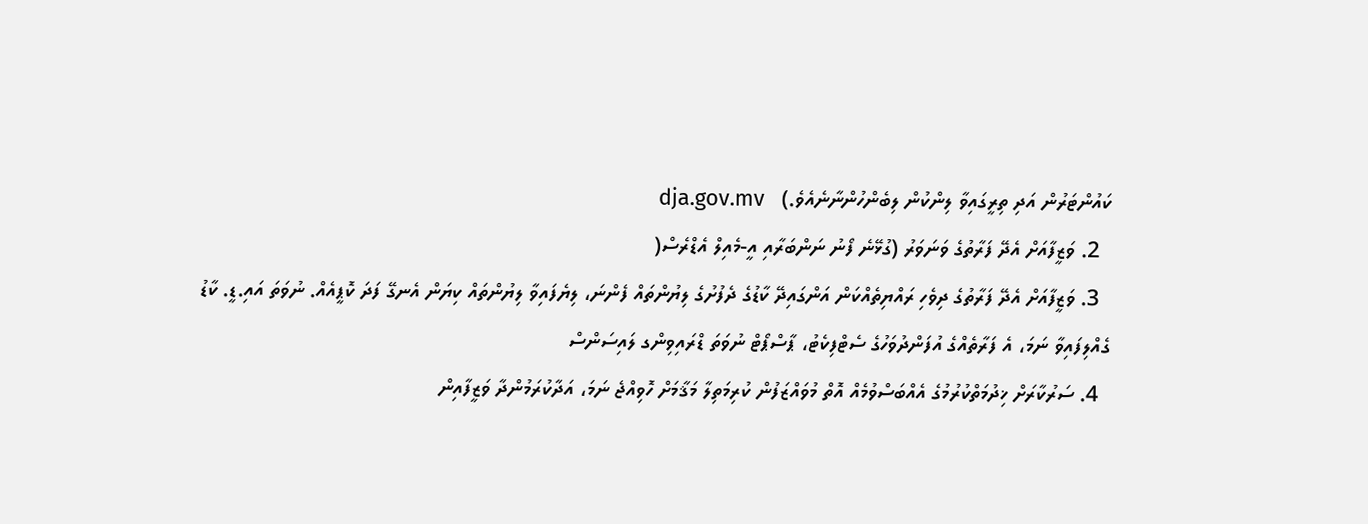ކައުންޓަރުން އަދި ތިރީގައިވާ ލިންކުން ލިބެންހުންނާނެއެވެ.)   dja.gov.mv
  2. ވަޒީފާއަށް އެދޭ ފަރާތުގެ ވަނަވަރު (ގުޅޭނެ ފޯނު ނަންބަރާއި އީ-މެއިލް އެޑްރެސް(
  3. ވަޒީފާއަށް އެދޭ ފަރާތުގެ ދިވެހި ރައްޔިތެއްކަން އަންގައިދޭ ކާޑުގެ ދެފުށުގެ ލިޔުންތައް ފެންނަ، ލިޔެފައިވާ ލިޔުންތައް ކިޔަން އެނގޭ ފަދަ ކޮޕީއެއް. ނުވަތަ އައި.ޑީ. ކާޑު ގެއްލިފައިވާ ނަމަ، އެ ފަރާތެއްގެ އުފަންދުވަހުގެ ސެޓްފިކެޓު، ޕާސްޕޯޓް ނުވަތަ ޑްރައިވިންގ ލައިސަންސް
  4. ސަރުކާރަށް ޚިދުމަތްކުރުމުގެ އެއްބަސްވުމެއް އޮތް މުވައްޒަފުން ކުރިމަތިލާ މަޤާމަށް ހޮވިއްޖެ ނަމަ، އަދާކުރަމުންދާ ވަޒީފާއިން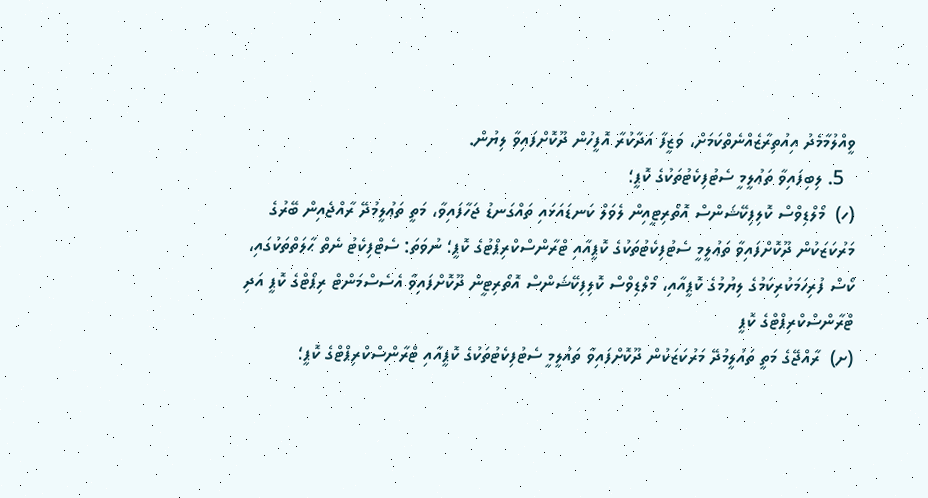ވީއްލުމާމެދު އިއުތިރާޒެއްނެތްކަމަށް، ވަޒީފާ އަދާކުރާ އޮފީހުން ދޫކޮށްފައިވާ ލިޔުން.
  5. ލިބިފައިވާ ތަޢުލީމީ ސެޓުފިކެޓުތަކުގެ ކޮޕީ؛
(ހ)  މޯލްޑިވްސް ކޮލިފިކޭޝަންސް އޮތޯރިޓީއިން ލެވަލް ކަނޑައަޅައި ތައްގަނޑު ޖަހާފައިވާ، މަތީ ތަޢުލީމުދޭ ރާއްޖެއިން ބޭރުގެ މަރުކަޒަކުން ދޫކޮށްފައިވާ ތަޢުލީމީ ސެޓުފިކެޓުތަކުގެ ކޮޕީއާއި ޓްރާންސްކްރިޕްޓުގެ ކޮޕީ؛ ނުވަތަ: ސެޓްފިކެޓު ނެތް ޙާލަތްތަކުގައި، ކޯސް ފުރިހަމަކުރިކަމުގެ ލިޔުމުގެ ކޮޕީއާއި، މޯލްޑިވްސް ކޮލިފިކޭޝަންސް އޮތޯރިޓީން ދޫކޮށްފައިވާ އެސެސްމަންޓް ރިޕޯޓްގެ ކޮޕީ އަދި ޓްރާންސްކްރިޕްޓްގެ ކޮޕީ
(ށ)  ރާއްޖޭގެ މަތީ ތައުލީމުދޭ މަރުކަޒަކުން ދޫކޮށްފައިވާ ތައުލީމީ ސެޓުފިކެޓުތަކުގެ ކޮޕީއާއި ޓްރާންސްކްރިޕްޓްގެ ކޮޕީ؛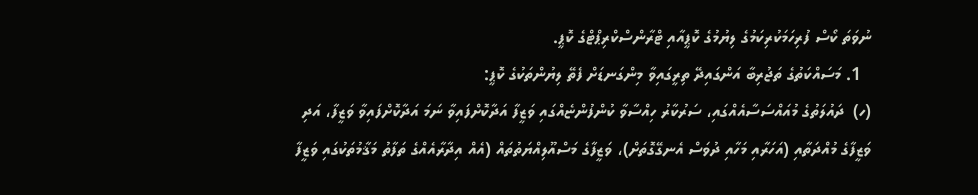ނުވަތަ ކޯސް ފުރިހަމަކުރިކަމުގެ ލިޔުމުގެ ކޮޕީއާއި ޓްރާންސްކްރިޕްޓްގެ ކޮޕީ.
  1. މަސައްކަތުގެ ތަޖުރިބާ އަންގައިދޭ ތިރީގައިވާ މިންގަނޑަށް ފެތޭ ލިޔުންތަކުގެ ކޮޕީ:
(ހ)  ދައުލަތުގެ މުއައްސަސާއެއްގައި، ސަރުކާރު ހިއްސާވާ ކުންފުންޏެއްގައި ވަޒީފާ އަދާކޮށްފައިވާ ނަމަ އަދާކޮށްފައިވާ ވަޒީފާ، އަދި ވަޒީފާގެ މުއްދަތާއި (އަހަރާއި މަހާއި ދުވަސް އެނގޭގޮތަށް)، ވަޒީފާގެ މަސްއޫލިއްޔަތުތައް (އެއް އިދާރާއެއްގެ ތަފާތު މަޤާމުތަކުގައި ވަޒީފާ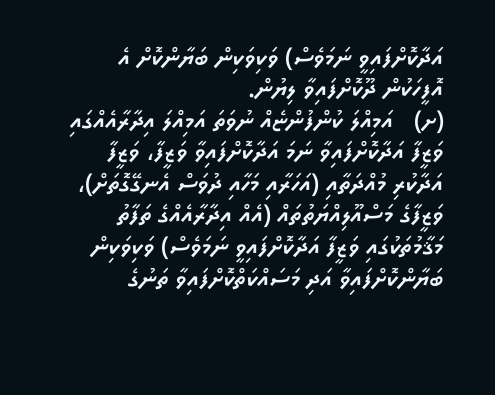އަދާކޮށްފައިވީ ނަމަވެސް) ވަކިވަކިން ބަޔާންކޮށް އެ އޮފީހަކުން ދޫކޮށްފައިވާ ލިޔުން.
(ށ)   އަމިއްލަ ކުންފުންޏެއް ނުވަތަ އަމިއްލަ އިދާރާއެއްގައި ވަޒީފާ އަދާކޮށްފައިވާ ނަމަ އަދާކޮށްފައިވާ ވަޒީފާ، ވަޒީފާ އަދާކުރި މުއްދަތާއި (އަހަރާއި މަހާއި ދުވަސް އެނގޭގޮތަށް)، ވަޒީފާގެ މަސްއޫލިއްޔަތުތައް (އެއް އިދާރާއެއްގެ ތަފާތު މަޤާމުތަކުގައި ވަޒީފާ އަދާކޮށްފައިވީ ނަމަވެސް) ވަކިވަކިން ބަޔާންކޮށްފައިވާ އަދި މަސައްކަތްކޮށްފައިވާ ތަނުގެ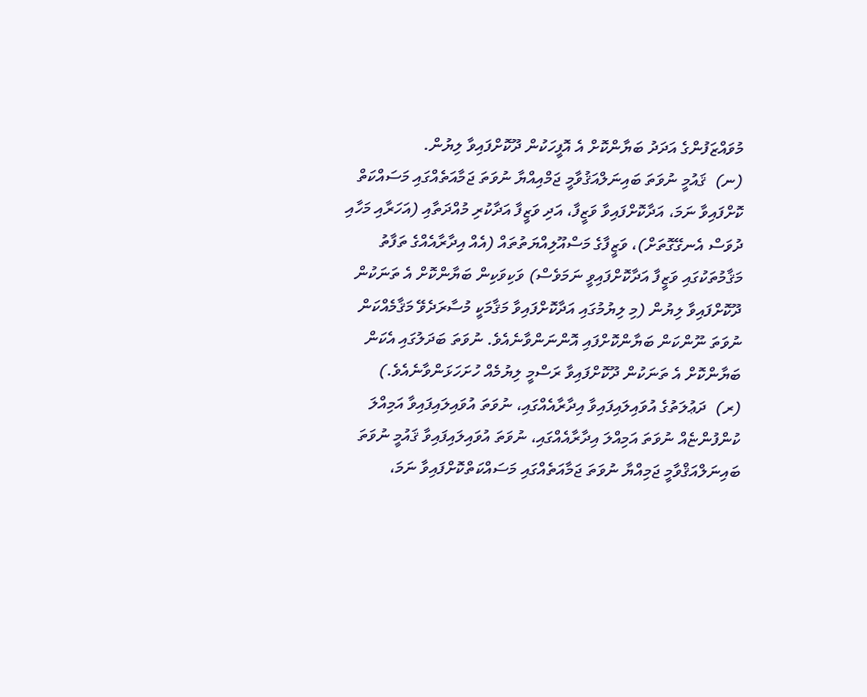މުވައްޒަފުންގެ އަދަދު ބަޔާންކޮށް އެ އޮފީހަކުން ދޫކޮށްފައިވާ ލިޔުން.
(ނ)  ޤައުމީ ނުވަތަ ބައިނަލްއަޤުވާމީ ޖަމްއިއްޔާ ނުވަތަ ޖަމާއަތެއްގައި މަސައްކަތް ކޮށްފައިވާ ނަމަ، އަދާކޮށްފައިވާ ވަޒީފާ، އަދި ވަޒީފާ އަދާކުރި މުއްދަތާއި (އަހަރާއި މަހާއި ދުވަސް އެނގޭގޮތަށް)، ވަޒީފާގެ މަސްއޫލިއްޔަތުތައް (އެއް އިދާރާއެއްގެ ތަފާތު މަޤާމުތަކުގައި ވަޒީފާ އަދާކޮށްފައިވީ ނަމަވެސް) ވަކިވަކިން ބަޔާންކޮށް އެ ތަނަކުން ދޫކޮށްފައިވާ ލިޔުން (މި ލިޔުމުގައި އަދާކޮށްފައިވާ މަޤާމަކީ މުސާރަދެވޭ މަޤާމެއްކަން ނުވަތަ ނޫންކަން ބަޔާންކޮށްފައި އޮންނަންވާނެއެވެ. ނުވަތަ ބަދަލުގައި އެކަން ބަޔާންކޮށް އެ ތަނަކުން ދޫކޮށްފައިވާ ރަސްމީ ލިޔުމެއް ހުށަހަޅަންވާނެއެވެ.)
(ރ)  ދަޢުލަތުގެ އުވައިލައިފައިވާ އިދާރާއެއްގައި، ނުވަތަ އުވައިލައިފައިވާ އަމިއްލަ ކުންފުންޏެއް ނުވަތަ އަމިއްލަ އިދާރާއެއްގައި، ނުވަތަ އުވައިލައިފައިވާ ޤައުމީ ނުވަތަ ބައިނަލްއަޤްވާމީ ޖަމިއްޔާ ނުވަތަ ޖަމާއަތެއްގައި މަސައްކަތްކޮށްފައިވާ ނަމަ،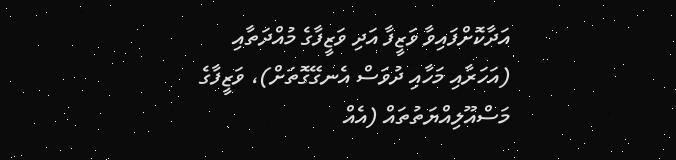އަދާކޮށްފައިވާ ވަޒީފާ އަދި ވަޒީފާގެ މުއްދަތާއި (އަހަރާއި މަހާއި ދުވަސް އެނގޭގޮތަށް)، ވަޒީފާގެ މަސްއޫލިއްޔަތުތައް (އެއް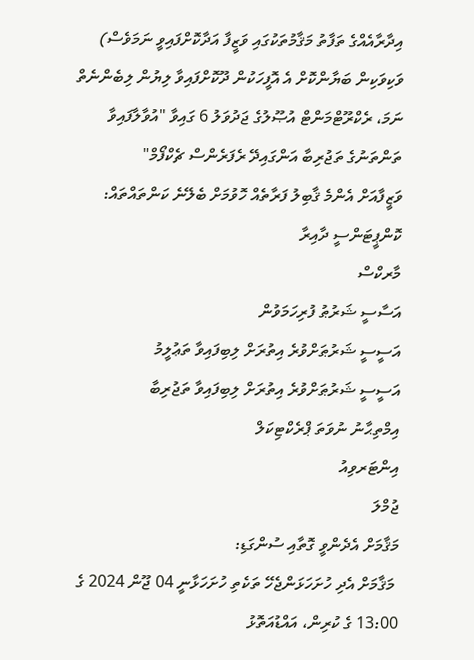އިދާރާއެއްގެ ތަފާތު މަޤާމުތަކުގައި ވަޒީފާ އަދާކޮށްފައިވީ ނަމަވެސް) ވަކިވަކިން ބަޔާންކޮށް އެ އޮފީހަކުން ދޫކޮށްފައިވާ ލިޔުން ލިބެންނެތް ނަމަ، ރެކްރޫޓްމަންޓް އުޞޫލުގެ ޖަދުވަލު 6 ގައިވާ "އުވާލާފައިވާ ތަންތަނުގެ ތަޖުރިބާ އަންގައިދޭ ރެފަރެންސް ޗެކްފޯމް"
ވަޒީފާއަށް އެންމެ ޤާބިލު ފަރާތެއް ހޮވުމަށް ބެލޭނެ ކަންތައްތައް:
ކޮންޕީޓަންސީ ދާއިރާ
މާރކްސް
އަސާސީ ޝަރުޠު ފުރިހަމަވުން
އަސީސީ ޝަރުޠަށްވުރެ އިތުރަށް ލިބިފައިވާ ތަޢުލީމު
އަސީސީ ޝަރުޠަށްވުރެ އިތުރަށް ލިބިފައިވާ ތަޖުރިބާ
އިމްތިޙާނު ނުވަތަ ޕްރެކްޓިކަލް
އިންޓަރވިއު
ޖުމްލަ
މަޤާމަށް އެދެންވީ ގޮތާއި ސުންގަޑި:
 މަޤާމަށް އެދި ހުށަހަޅަންޖެހޭ ތަކެތި ހުށަހަޅާނީ 04 ޖޫން 2024 ގެ 13:00 ގެ ކުރިން، އައްޑުއަތޮޅު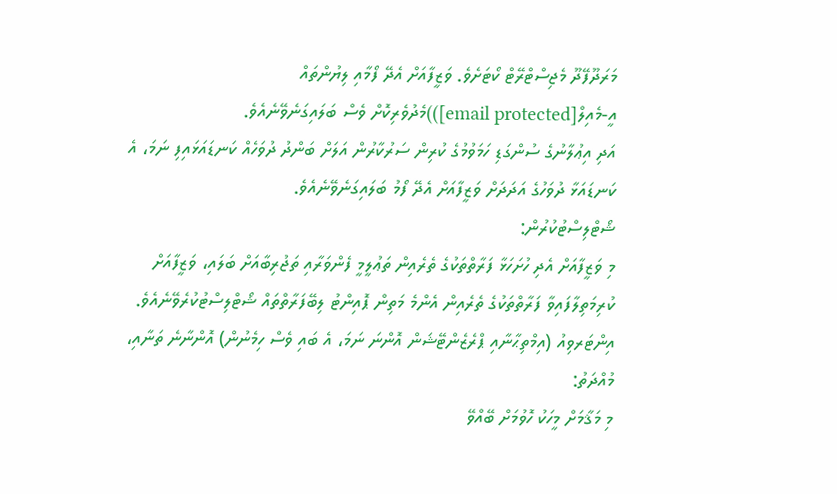މަރަދޫފޭދޫ މެޖިސްޓްރޭޓް ކޯޓަށެވެ. ވަޒީފާއަށް އެދޭ ފޯމާއި ލިޔުންތައް
އީ-މެއިލް[email protected]))މެދުވެރިކޮށް ވެސް ބަލައިގަނެވޭނެއެވެ.
އަދި އިޢުލާނުގެ ސުންގަޑި ހަމަވުމުގެ ކުރިން ސަރުކާރުން އަލަށް ބަންދު ދުވަހެއް ކަނޑައަޅައިފި ނަމަ، އެ ކަނޑައަޅާ ދުވަހުގެ އަދަދަށް ވަޒީފާއަށް އެދޭ ފޯމު ބަލައިގަނެވޭނެއެވެ.
ޝޯޓްލިސްޓުކުރުން:
މި ވަޒީފާއަށް އެދި ހުށަހަޅާ ފަރާތްތަކުގެ ތެރެއިން ތަޢުލީމީ ފެންވަރާއި ތަޖުރިބާއަށް ބަލައި، ވަޒީފާއަށް ކުރިމަތިލާފައިވާ ފަރާތްތަކުގެ ތެރެއިން އެންމެ މަތިން ޕޮއިންޓު ލިބޭފަރާތްތައް ޝޯޓްލިސްޓުކުރެވޭނެއެވެ.
އިންޓަރވިއު (އިމްތިޙާނާއި ޕްރެޒެންޓޭޝަން އޮންނަ ނަމަ، އެ ބައި ވެސް ހިމެނުން) އޮންނާނެ ތަނާއި، މުއްދަތު:
މި މަޤާމަށް މީހަކު ހޮވުމަށް ބޭއްވޭ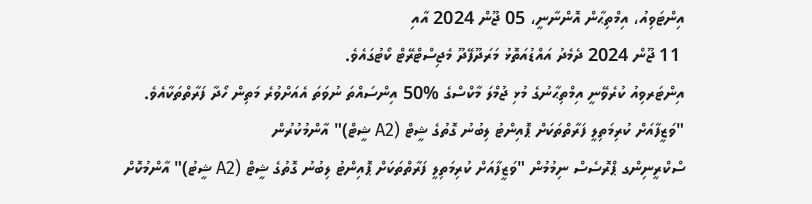އިންޓަވިއު، އިމްތިޙާން އޮންނާނީ، 05 ޖޫން 2024 އާއި
 11 ޖޫން 2024 ދެމެދު އައްޑުއަތޮޅު މަރަދޫފޭދޫ މެޖިސްޓްރޭޓް ކޯޓުގައެވެ.
އިންޓަރވިއު ކުރެވޭނީ އިމްތިޙާނުގެ މުޅި ޖުމްލަ މާކްސްގެ %50 އިންސައްތަ ނުވަތަ އެއަށްވުރެ މަތިން ހޯދާ ފަރާތްތަކާއެވެ.
"ވަޒީފާއަށް ކުރިމަތިލީ ފަރާތްތަކަށް ޕޮއިންޓު ލިބުނު ގޮތުގެ ޝީޓް (A2 ޝީޓް)" އާންމުކުރުން
ސްކްރީނިންގ ޕްރޮސެސް ނިމުމުން "ވަޒީފާއަށް ކުރިމަތިލީ ފަރާތްތަކަށް ޕޮއިންޓު ލިބުނު ގޮތުގެ ޝީޓް (A2 ޝީޓު)" އާންމުކޮށް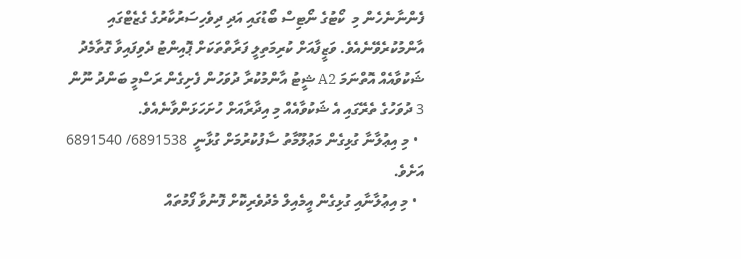ފެންނާނެހެން މި  ކޯޓުގެ ނޯޓިސް ބޯޑުގައި އަދި ދިވެހިސަރުކާރުގެ ގެޒެޓްގައި އާންމުކުރެވޭނެއެވެ. ވަޒީފާއަށް ކުރިމަތިލީ ފަރާތްތަކަށް ޕޮއިންޓު ދެވިފައިވާ ގޮތާމެދު ޝަކުވާއެއް އޮތްނަމަ A2 ޝީޓު އާންމުކުރާ ދުވަހުން ފެށިގެން ރަސްމީ ބަންދު ނޫން 3 ދުވަހުގެ ތެރޭގައި އެ ޝަކުވާއެއް މި އިދާރާއަށް ހުށަހަޅަންވާނެއެވެ.
  • މި އިޢުލާނާ ގުޅިގެން މަޢުލޫމާތު ސާފުކުރުމަށް ގުޅާނީ  6891538/ 6891540 އަށެވެ.
  • މި އިޢުލާނާއި ގުޅިގެން އީމެއިލް މެދުވެރިކޮށް ފޮނުވާ ފޯމުތައް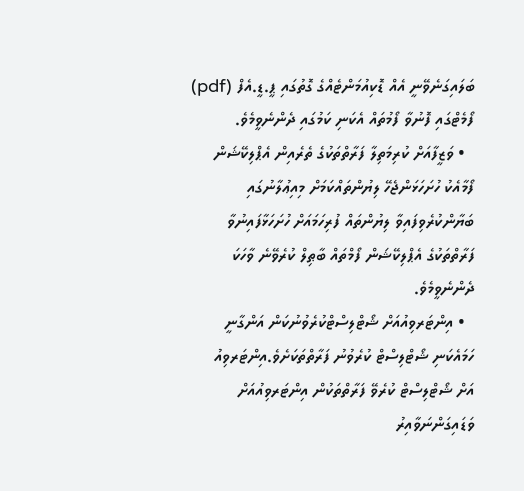ބަލައިގަނެވޭނީ އެއް ޑޮކިއުމަންޓެއްގެ ގޮތުގައި ޕީ.ޑީ.އެފް (pdf) ފޯމެޓްގައި ފޮނުވާ ފޯމުތައް އެކަނި ކަމުގައި ދެންނެވީމެވެ.
  • ވަޒީފާއަށް ކުރިމަތިލާ ފަރާތްތަކުގެ ތެރެއިން އެޕްލިކޭޝަން ފޯމާއެކު ހުށަހަޅަންޖެހޭ ލިޔުންތައްކަމަށް މިއިޢުލާނުގައި ބަޔާންކުރެވިފައިވާ ލިޔުންތައް ފުރިހަމައަށް ހުށަހަޅާފައިނުވާ ފަރާތްތަކުގެ އެޕްލިކޭޝަން ފޯމްތައް ބާޠިލް ކުރެވޭނެ ވާހަކަ ދެންނެވީމެވެ.
  • އިންޓަރވިއުއަށް ޝޯޓްލިސްޓްކުރެވުނުކަން އަންގާނީ ހަމައެކަނި ޝޯޓްލިސްޓް ކުރެވުނު ފަރާތްތަކަށެވެ.އިންޓަރވިއު
އަށް ޝޯޓްލިސްޓް ކުރެވޭ ފަރާތްތަކުން އިންޓަރވިއުއަށް ވަޑައިގަންނަވާއިރު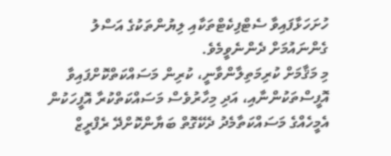ހުށަހަޅާފައިވާ ސެޓްފިކެޓްތަކާއި ލިޔުންތަކުގެ އަސްލު ގެންނައުމަށް ދެންނެވީމެވެ.
މި މަޤާމަށް ކުރިމަތިލާންވާނީ، ކުރިން މަސައްކަތްކޮށްފައިވާ އޮފީސްތަކުންނާއި، އަދި މިހާރުވެސް މަސައްކަތްކުރާ އޮފީހަކުން އެމީހެއްގެ މަސައްކަތާމެދު ދެކޭގޮތް ބަޔާންކޮށްދޭ ރެފްރީޒް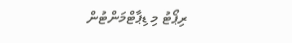ރިޕޯޓު މި ޑިޕާޓްމަންޓުން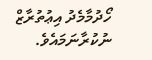ހޯދުމާމެދު އިޢުތުރާޒް ނުކުރާނަމައެވެ.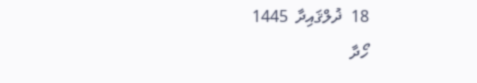18  ޛުލްޤައިދާ  1445
ހޯދާ